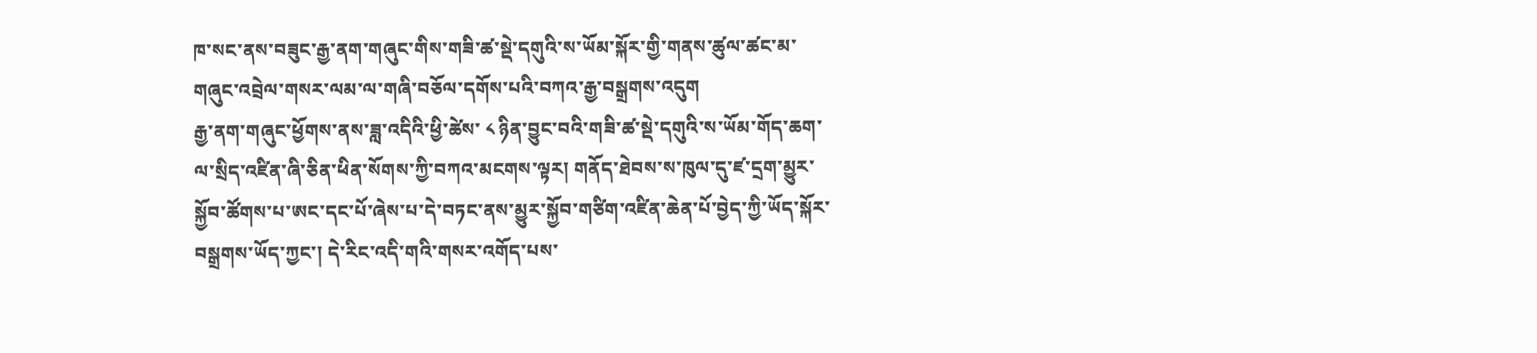ཁ་སང་ནས་བཟུང་རྒྱ་ནག་གཞུང་གིས་གཟི་ཚ་སྡེ་དགུའི་ས་ཡོམ་སྐོར་གྱི་གནས་ཚུལ་ཚང་མ་གཞུང་འབྲེལ་གསར་ལམ་ལ་གཞི་བཅོལ་དགོས་པའི་བཀའ་རྒྱ་བསྒྲགས་འདུག
རྒྱ་ནག་གཞུང་ཕྱོགས་ནས་ཟླ་འདིའི་ཕྱི་ཚེས་ ༨ ཉིན་བྱུང་བའི་གཟི་ཚ་སྡེ་དགུའི་ས་ཡོམ་གོད་ཆག་ལ་སྲིད་འཛིན་ཞི་ཅིན་ཕིན་སོགས་ཀྱི་བཀའ་མངགས་ལྟར། གནོད་ཐེབས་ས་ཁུལ་དུ་ཛ་དྲག་མྱུར་སྐྱོབ་ཚོགས་པ་ཨང་དང་པོ་ཞེས་པ་དེ་བཏང་ནས་མྱུར་སྐྱོབ་གཙིག་འཛིན་ཆེན་པོ་བྱེད་ཀྱི་ཡོད་སྐོར་བསྒྲགས་ཡོད་ཀྱང་། དེ་རིང་འདི་གའི་གསར་འགོད་པས་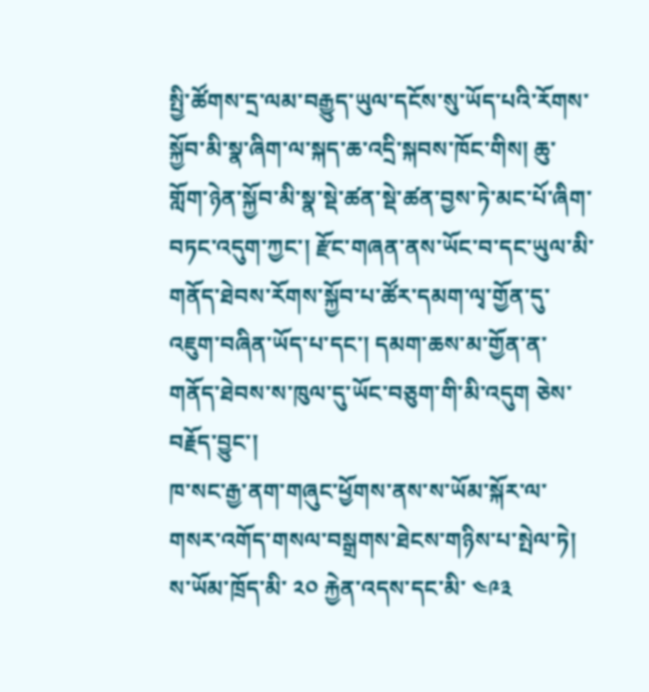སྤྱི་ཚོགས་དྲ་ལམ་བརྒྱུད་ཡུལ་དངོས་སུ་ཡོད་པའི་རོགས་སྐྱོབ་མི་སྣ་ཞིག་ལ་སྐད་ཆ་འདྲི་སྐབས་ཁོང་གིས། ཆུ་གློག་ཉེན་སྐྱོབ་མི་སྣ་སྡེ་ཚན་སྡེ་ཚན་བྱས་ཏེ་མང་པོ་ཞིག་བཏང་འདུག་ཀྱང་། རྫོང་གཞན་ནས་ཡོང་བ་དང་ཡུལ་མི་གནོད་ཐེབས་རོགས་སྐྱོབ་པ་ཚོར་དམག་ལྭ་གྱོན་དུ་འཇུག་བཞིན་ཡོད་པ་དང་། དམག་ཆས་མ་གྱོན་ན་གནོད་ཐེབས་ས་ཁུལ་དུ་ཡོང་བཅུག་གི་མི་འདུག ཅེས་བརྗོད་བྱུང་།
ཁ་སང་རྒྱ་ནག་གཞུང་ཕྱོགས་ནས་ས་ཡོམ་སྐོར་ལ་གསར་འགོད་གསལ་བསྒྲགས་ཐེངས་གཉིས་པ་སྤེལ་ཏེ། ས་ཡོམ་ཁྲོད་མི་ ༢༠ རྐྱེན་འདས་དང་མི་ ༤༩༣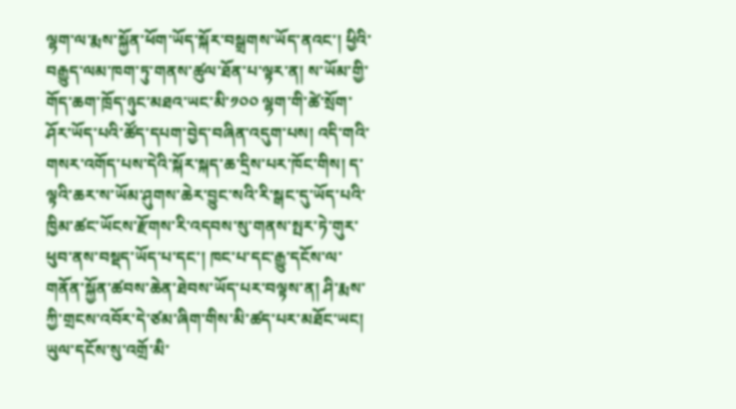ལྷག་ལ་རྨས་སྐྱོན་ཕོག་ཡོད་སྐོར་བསྒྲགས་ཡོད་ནའང་། ཕྱིའི་བརྒྱུད་ལམ་ཁག་ཏུ་གནས་ཚུལ་ཐོན་པ་ལྟར་ན། ས་ཡོམ་གྱི་གོད་ཆག་ཁྲོད་ཉུང་མཐའ་ཡང་མི་༡༠༠ ལྷག་གི་ཚེ་སྲོག་ཤོར་ཡོད་པའི་ཚོད་དཔག་བྱེད་བཞིན་འདུག་པས། འདི་གའི་གསར་འགོད་པས་དེའི་སྐོར་སྐད་ཆ་དྲིས་པར་ཁོང་གིས། ད་ལྟའི་ཆར་ས་ཡོམ་ཤུགས་ཆེར་བྱུང་སའི་རི་སྒང་དུ་ཡོད་པའི་ཁྱིམ་ཚང་ཡོངས་རྫོགས་རི་འདབས་སུ་གནས་སྤར་ཏེ་གུར་ཕུབ་ནས་བསྡད་ཡོད་པ་དང་། ཁང་པ་དང་རྒྱུ་དངོས་ལ་གནོན་སྐྱོན་ཚབས་ཆེན་ཐེབས་ཡོད་པར་བལྟས་ན། ཤི་རྨས་ཀྱི་གྲངས་འབོར་དེ་ཙམ་ཞིག་གིས་མི་ཚད་པར་མཐོང་ཡང། ཡུལ་དངོས་སུ་འགྲོ་མི་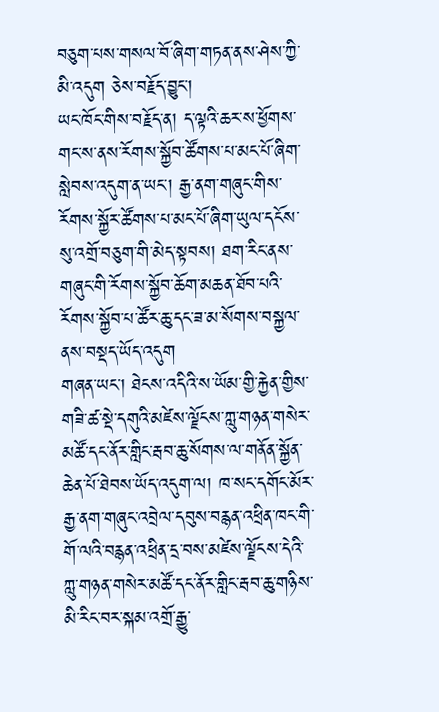བཅུག་པས་གསལ་བོ་ཞིག་གཏན་ནས་ཤེས་ཀྱི་མི་འདུག ཅེས་བརྗོད་བྱུང་།
ཡང་ཁོང་གིས་བརྗོད་ན། ད་ལྟའི་ཆར་ས་ཕྱོགས་གང་ས་ནས་རོགས་སྐྱོབ་ཚོགས་པ་མང་པོ་ཞིག་སླེབས་འདུག་ན་ཡང་། རྒྱ་ནག་གཞུང་གིས་རོགས་སྐྱོར་ཚོགས་པ་མང་པོ་ཞིག་ཡུལ་དངོས་སུ་འགྲོ་བཅུག་གི་མེད་སྟབས། ཐག་རིང་ནས་གཞུང་གི་རོགས་སྐྱོབ་ཆོག་མཆན་ཐོབ་པའི་རོགས་སྐྱོབ་པ་ཚོར་ཆུ་དང་ཟ་མ་སོགས་བསྐྱལ་ནས་བསྡད་ཡོད་འདུག
གཞན་ཡང་། ཐེངས་འདིའི་ས་ཡོམ་གྱི་རྐྱེན་གྱིས་གཟི་ཚ་སྡེ་དགུའི་མཛེས་ལྗོངས་ཀླུ་གཉན་གསེར་མཚོ་དང་ནོར་གླིང་རྦབ་ཆུ་སོགས་ལ་གནོན་སྐྱོན་ཆེན་པོ་ཐེབས་ཡོད་འདུག་ལ། ཁ་སང་དགོང་མོར་རྒྱ་ནག་གཞུང་འབྲེལ་དབུས་བརྙན་འཕྲིན་ཁང་གི་གོ་ལའི་བརྙན་འཕྲིན་དྲ་བས་མཛེས་ལྗོངས་དེའི་ཀླུ་གཉན་གསེར་མཚོ་དང་ནོར་གླིང་རྦབ་ཆུ་གཉིས་མི་རིང་བར་སྐམ་འགྲོ་རྒྱུ་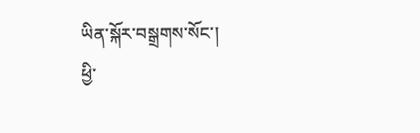ཡིན་སྐོར་བསྒྲགས་སོང་།
ཕྱི་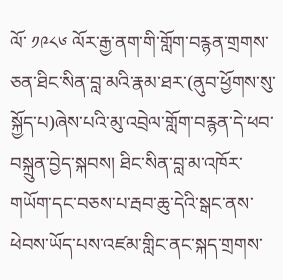ལོ་ ༡༩༨༦ ལོར་རྒྱ་ནག་གི་གློག་བརྙན་གྲགས་ཅན་ཐིང་སིན་བླ་མའི་རྣམ་ཐར་(ནུབ་ཕྱོགས་སུ་སྐྱོད་པ)ཞེས་པའི་མུ་འབྲེལ་གློག་བརྙན་དེ་ཕབ་བསྐྲུན་བྱེད་སྐབས། ཐིང་སིན་བླ་མ་འཁོར་གཡོག་དང་བཅས་པ་རྦབ་ཆུ་དེའི་སྒང་ནས་ཕེབས་ཡོད་པས་འཛམ་གླིང་ནང་སྐད་གྲགས་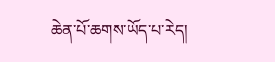ཆེན་པོ་ཆགས་ཡོད་པ་རེད།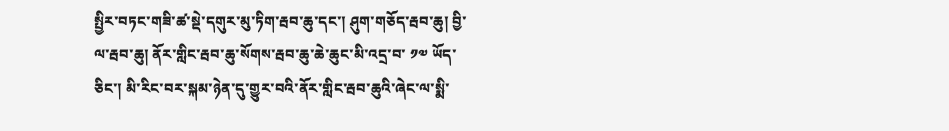སྤྱིར་བཏང་གཟི་ཚ་སྡེ་དགུར་མུ་ཏིག་རྦབ་ཆུ་དང་། ཤུག་གཅོད་རྦབ་ཆུ། བྱི་ལ་རྦབ་ཆུ། ནོར་གླིང་རྦབ་ཆུ་སོགས་རྦབ་ཆུ་ཆེ་ཆུང་མི་འདྲ་བ་ ༡༧ ཡོད་ཅིང་། མི་རིང་བར་སྐམ་ཉེན་དུ་གྱུར་བའི་ནོར་གླིང་རྦབ་ཆུའི་ཞེང་ལ་སྨི་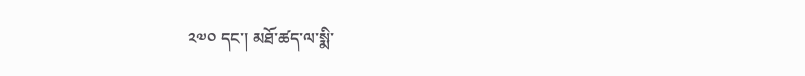༢༧༠ དང་། མཐོ་ཚད་ལ་སྨི་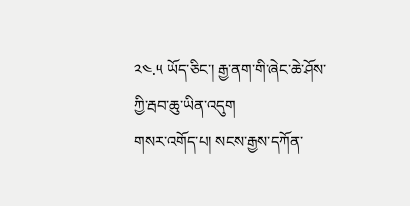༢༤.༥ ཡོད་ཅིང་། རྒྱ་ནག་གི་ཞེང་ཆེ་ཤོས་ཀྱི་རྦབ་ཆུ་ཡིན་འདུག
གསར་འགོད་པ། སངས་རྒྱས་དཀོན་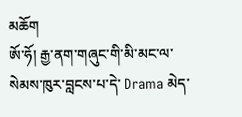མཆོག
ཨོ་ཧོ། རྒྱ་ནག་གཞུང་གི་མི་མང་ལ་སེམས་ཁུར་བླངས་པ་དེ་ Drama མེད་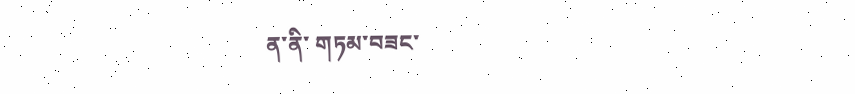ན་ནི་ གཏམ་བཟང་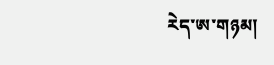རེད་ཨ་གཉམ།